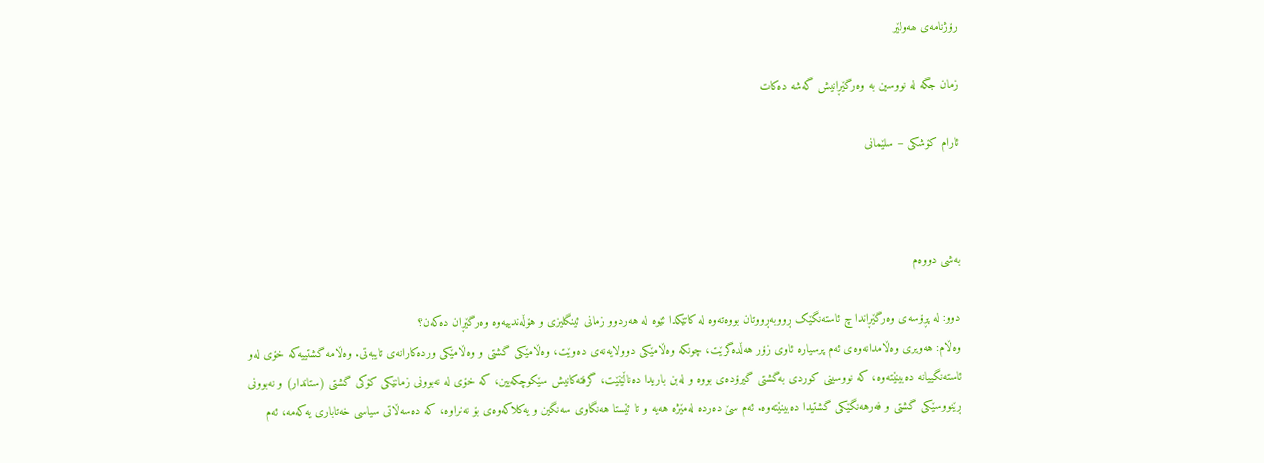رۆژنامەی ھەولێر

زمان جگە لە نووسین بە وەرگێڕانیش گەشە دەکات

ئارام كۆشكی – سلێمانی



بەشی دووەم

دوو: لە پڕۆسەی وەرگێڕاندا چ ئاستەنگێک ڕووبەڕووتان بووەتەوە لە کاتێکدا ئێوە لە هەردوو زمانی ئینگلیزی و هۆڵەندییەوە وەرگێڕان دەکەن؟
وەڵام: هەویری وەڵامدانەوەی ئەم پرسیارە ئاوی زۆر هەڵدەگرێت، چونکە وەڵامێکی دوولایەنەی دەوێت، وەڵامێکی گشتی و وەڵامێکی وردەکارانەی تایبەتی. وەڵامە گشتییەکە خۆی لەو ئاستەنگییانە دەبینێتەوە، کە نووسینی کوردی بەگشتی گیرۆدەی بووە و لەبن باریدا دەناڵێنێت، گرفتەکانیش سێکوچکەیین، کە خۆی لە نەبوونی زمانێکی کۆکی گشتی (ستاندار) و نەبوونی ڕێنووسێکی گشتی و فەرهەنگێکی گشتیدا دەبینێتەوە. ئەم سێ دەردە لەمێژە هەیە و تا ئێستا هەنگاوی سەنگین و یەکلاکەوەی بۆ نەنراوە، کە دەسەڵاتی سیاسی خەتاباری یەکەمە، ئەم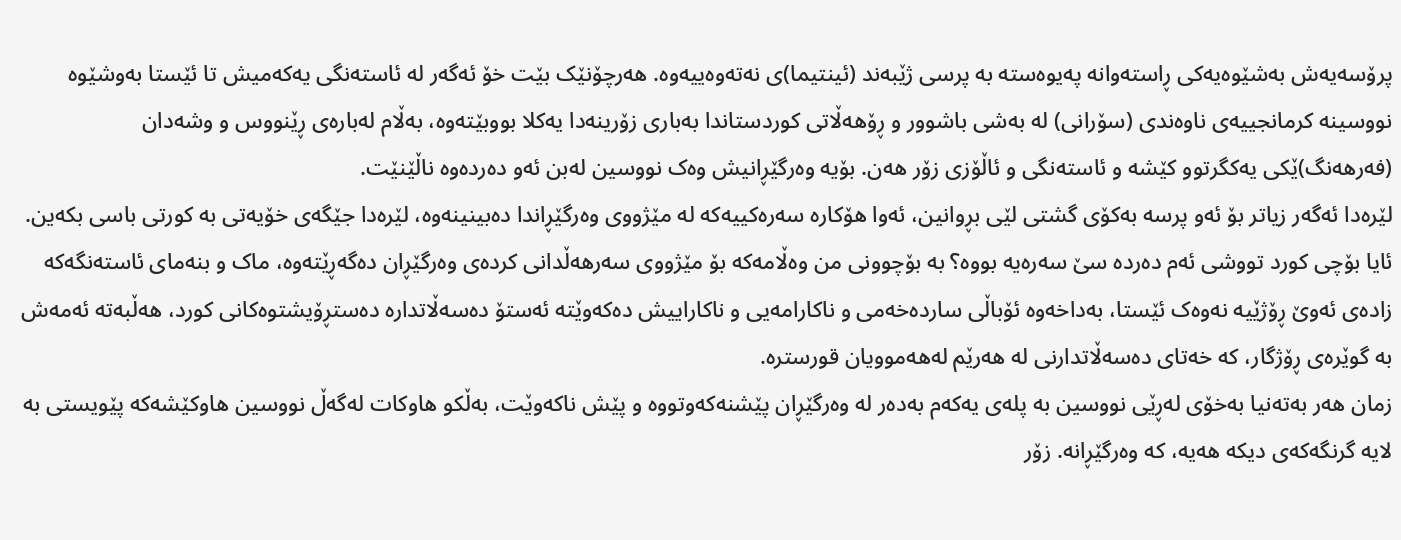پرۆسەیەش بەشێوەیەکی ڕاستەوانە پەیوەستە بە پرسی ژێبەند (ئینتیما)ی نەتەوەییەوە. هەرچۆنێک بێت خۆ ئەگەر لە ئاستەنگی یەکەمیش تا ئێستا بەوشێوە نووسینە کرمانجییەی ناوەندی (سۆرانی) لە بەشی باشوور و ڕۆهەڵاتی کوردستاندا بەباری زۆرینەدا یەکلا بووبێتەوە، بەڵام لەبارەی ڕێنووس و وشەدان (فەرهەنگ)ێکی یەکگرتوو کێشە و ئاستەنگی و ئاڵۆزی زۆر هەن. بۆیە وەرگێڕانیش وەک نووسین لەبن ئەو دەردەوە ناڵێنێت.
لێرەدا ئەگەر زیاتر بۆ ئەو پرسە بەکۆی گشتی لێی بڕوانین، ئەوا هۆکارە سەرەکییەکە لە مێژووی وەرگێڕاندا دەبینینەوە، لێرەدا جێگەی خۆیەتی بە کورتی باسی بکەین. ئایا بۆچی کورد تووشی ئەم دەردە سێ سەرەیە بووە؟ بە بۆچوونی من وەڵامەکە بۆ مێژووی سەرهەڵدانی کردەی وەرگێڕان دەگەڕێتەوە، ماک و بنەمای ئاستەنگەکە زادەی ئەوێ ڕۆژێیە نەوەک ئێستا، بەداخەوە ئۆباڵی ساردەخەمی و ناکارامەیی و ناکاراییش دەکەوێتە ئەستۆ دەسەڵاتدارە دەستڕۆیشتوەکانی کورد، هەڵبەتە ئەمەش بە گوێرەی ڕۆژگار، کە خەتای دەسەڵاتدارنی لە هەرێم لەهەموویان قورسترە.
زمان هەر بەتەنیا بەخۆی لەڕێی نووسین بە پلەی یەکەم بەدەر لە وەرگێڕان پێشنەکەوتووە و پێش ناکەوێت، بەڵکو هاوکات لەگەڵ نووسین هاوکێشەکە پێویستی بە لایە گرنگەکەی دیکە هەیە، کە وەرگێڕانە. زۆر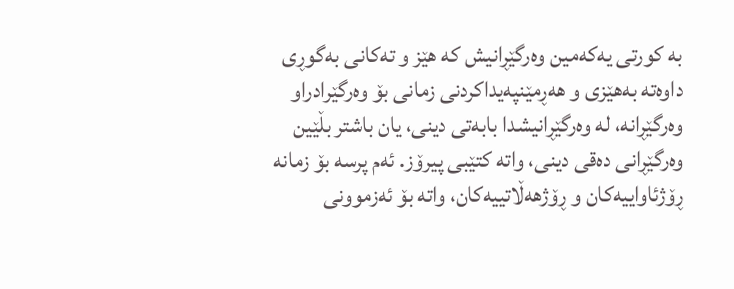بە کورتی یەکەمین وەرگێڕانیش کە هێز و تەکانی بەگوڕی داوەتە بەهێزی و هەڕمێنپەیداکردنی زمانی بۆ وەرگێرادراو وەرگێڕانە، لە وەرگێڕانیشدا بابەتی دینی، یان باشتر بڵێین وەرگێڕانی دەقی دینی، واتە کتێبی پیرۆز. ئەم پرسە بۆ زمانە ڕۆژئاواییەکان و ڕۆژهەڵاتییەکان، واتە بۆ ئەزموونی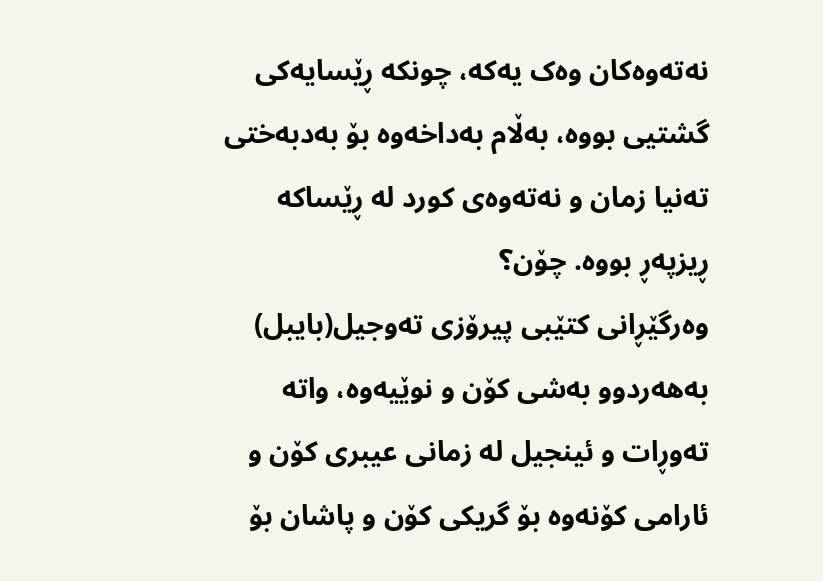نەتەوەکان وەک یەکە، چونکە ڕێسایەکی گشتیی بووە، بەڵام بەداخەوە بۆ بەدبەختی تەنیا زمان و نەتەوەی کورد لە ڕێساکە ڕیزپەڕ بووە. چۆن؟
وەرگێڕانی کتێبی پیرۆزی تەوجیل(بایبل) بەهەردوو بەشی کۆن و نوێیەوە، واتە تەوڕات و ئینجیل لە زمانی عیبری کۆن و ئارامی کۆنەوە بۆ گریکی کۆن و پاشان بۆ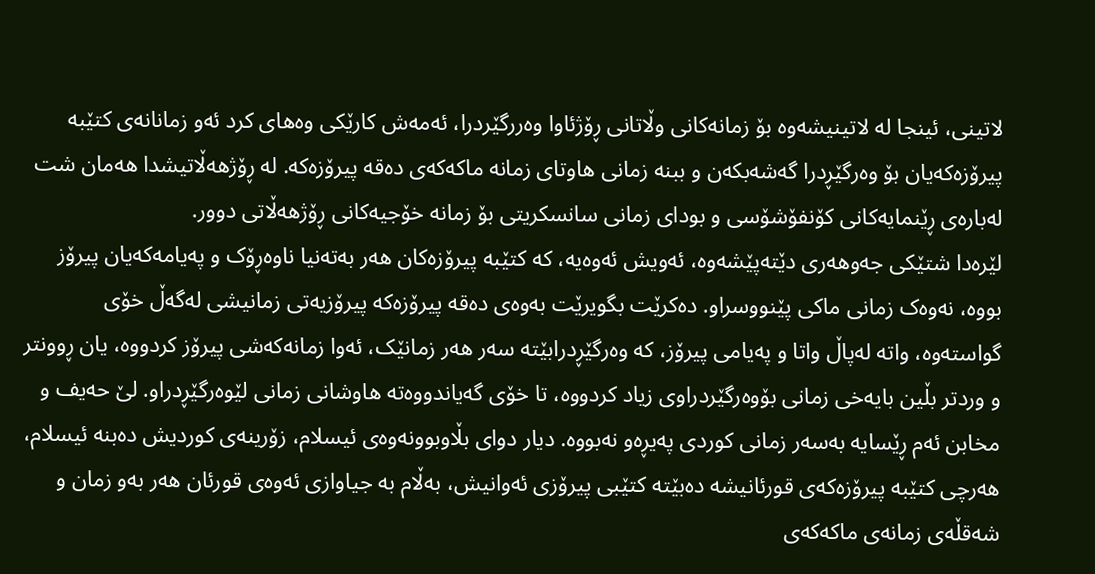لاتینی، ئینجا لە لاتینیشەوە بۆ زمانەکانی وڵاتانی ڕۆژئاوا وەررگێردرا، ئەمەش کارێکی وەهای کرد ئەو زمانانەی کتێبە پیرۆزەکەیان بۆ وەرگێڕدرا گەشەبکەن و ببنە زمانی هاوتای زمانە ماکەکەی دەقە پیرۆزەکە. لە ڕۆژهەڵاتیشدا هەمان شت لەبارەی ڕێنمایەکانی کۆنفۆشۆسی و بودای زمانی سانسکریتی بۆ زمانە خۆجیەکانی ڕۆژهەڵاتی دوور.
لێرەدا شتێکی جەوهەری دێتەپێشەوە، ئەویش ئەوەیە، کە کتێبە پیرۆزەکان هەر بەتەنیا ناوەڕۆک و پەیامەکەیان پیرۆز بووە، نەوەک زمانی ماکی پێنووسراو. دەکرێت بگویرێت بەوەی دەقە پیرۆزەکە پیرۆزیەتی زمانیشی لەگەڵ خۆی گواستەوە، واتە لەپاڵ واتا و پەیامی پیرۆز، کە وەرگێڕدرابێتە سەر هەر زمانێک، ئەوا زمانەکەشی پیرۆز کردووە، یان ڕوونتر و وردتر بڵین بایەخی زمانی بۆوەرگێردراوی زیاد کردووە، تا خۆی گەیاندووەتە هاوشانی زمانی لێوەرگێڕدراو. لێ حەیف و مخابن ئەم ڕێسایە بەسەر زمانی کوردی پەیڕەو نەبووە. دیار دوای بڵاوبوونەوەی ئیسلام، زۆرینەی کوردیش دەبنە ئیسلام، هەرچی کتێبە پیرۆزەکەی قورئانیشە دەبێتە کتێبی پیرۆزی ئەوانیش، بەڵام بە جیاوازی ئەوەی قورئان هەر بەو زمان و شەقڵەی زمانەی ماکەکەی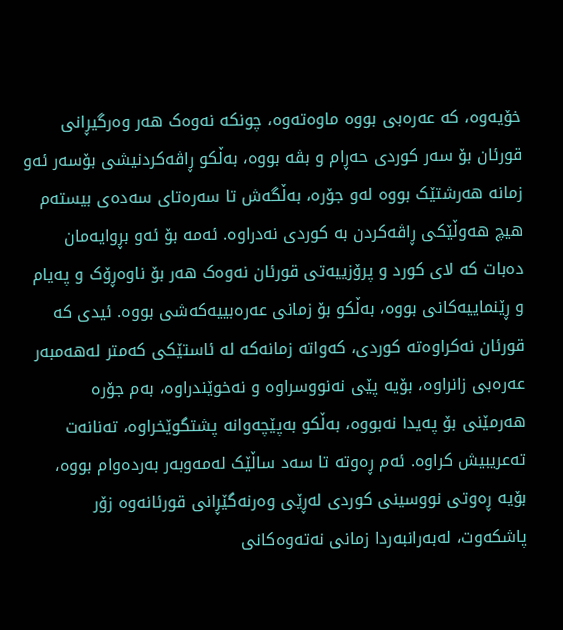خۆیەوە، کە عەرەبی بووە ماوەتەوە، چونکە نەوەک هەر وەرگیڕانی قورئان بۆ سەر کوردی حەڕام و بڤە بووە، بەڵکو ڕاڤەکردنیشی بۆسەر ئەو زمانە هەرشتێک بووە لەو جۆرە، بەڵگەش تا سەرەتای سەدەی بیستەم هیچ هەوڵێکی ڕاڤەکردن بە کوردی نەدراوە. ئەمە بۆ ئەو بڕوایەمان دەبات کە لای کورد و پرۆزییەتی قورئان نەوەک هەر بۆ ناوەڕۆک و پەیام و ڕێنماییەکانی بووە، بەڵکو بۆ زمانی عەرەبییەکەشی بووە. ئیدی کە قورئان نەکراوەتە کوردی، کەواتە زمانەکە لە ئاستێکی کەمتر لەهەمبەر عەرەبی زانراوە، بۆیە پێی نەنووسراوە و نەخوێندراوە، بەم جۆرە هەرمێنی بۆ پەیدا نەبووە، بەڵکو بەپێچەوانە پشتگوێخراوە، تەنانەت تەعریبیش کراوە. ئەم ڕەوتە تا سەد ساڵێک لەمەوبەر بەردەوام بووە، بۆیە ڕەوتی نووسینی کوردی لەڕێی وەرنەگێڕانی قورئانەوە زۆر پاشکەوت، لەبەرانبەردا زمانی نەتەوەکانی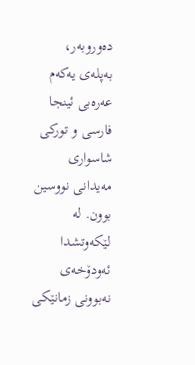دەوروبەر، بەپلەی یەکەم عەرەبی ئینجا فارسی و تورکی شاسواری مەیدانی نووسین بوون. لە لێکەوتشدا ئەودۆخەی نەبوونی زمانێکی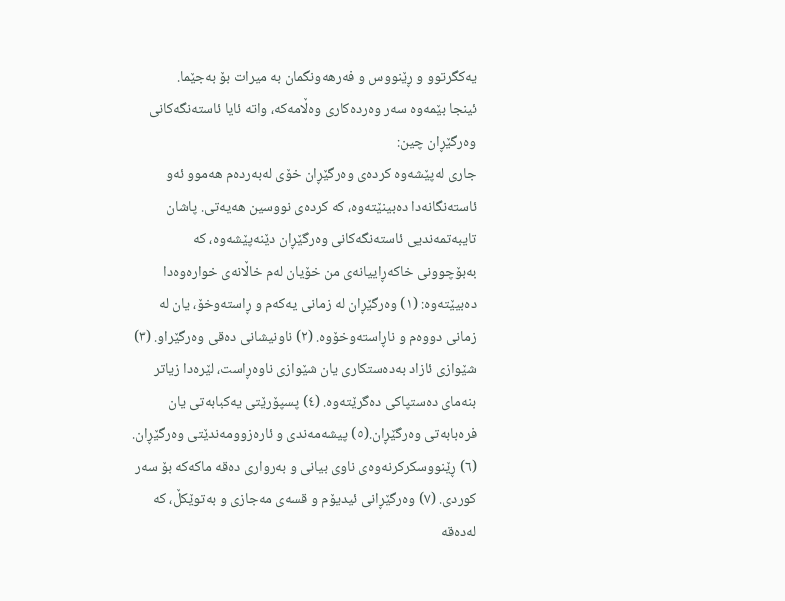یەکگرتوو و ڕێنووس و فەرهەونگمان بە میرات بۆ بەجێما.
ئینجا بێمەوە سەر وەردەکاری وەڵامەکە، واتە ئایا ئاستەنگەکانی وەرگێڕان چین:
جاری لەپێشەوە کردەی وەرگێڕان خۆی لەبەردەم هەموو ئەو ئاستەنگانەدا دەبینێتەوە، کە کردەی نووسین هەیەتی. پاشان تایبەتمەندیی ئاستەنگەکانی وەرگێڕان دێنەپێشەوە، کە بەبۆچوونی خاکەڕاییانەی من خۆیان لەم خاڵانەی خوارەوەدا دەبیێتەوە: (١) وەرگێڕان لە زمانی یەکەم و ڕاستەوخۆ، یان لە زمانی دووەم و ناڕاستەوخۆوە. (٢) ناونیشانی دەقی وەرگێراو. (٣) شێوازی ئازاد بەدەستکاری یان شێوازی ناوەڕاست، لێرەدا زیاتر بنەمای دەستپاکی دەگرێتەوە. (٤) پسپۆرێتی یەکبابەتی یان فرەبابەتی وەرگێڕان.(٥) پیشەمەندی و ئارەزوومەندێتی وەرگێڕان. (٦) ڕێنووسکرکرنەوەی ناوی بیانی و بەرواری دەقە ماکەکە بۆ سەر کوردی. (٧) وەرگێڕانی ئیدیۆم و قسەی مەجازی و بەتوێکڵ، کە لەدەقە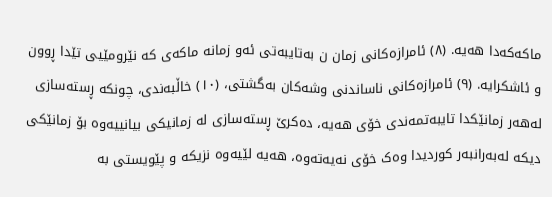ماکەکەدا هەیە. (٨) ئامرازەکانی زمان ن بەتایبەتی ئەو زمانە ماکەی کە نێرومێیی تێدا ڕوون و ئاشکرایە. (٩) ئامرازەکانی ناساندنی وشەکان بەگشتی، (١٠) خاڵبەندی، چونکە ڕستەسازی لەهەر زمانێکدا تایبەتمەندی خۆی هەیە، دەکرێ ڕستەسازی لە زمانیکی بیانییەوە بۆ زمانێکی دیکە لەبەرانبەر کوردیدا وەک خۆی نەیەتەوە، هەیە لێیەوە نزیکە و پێویستی بە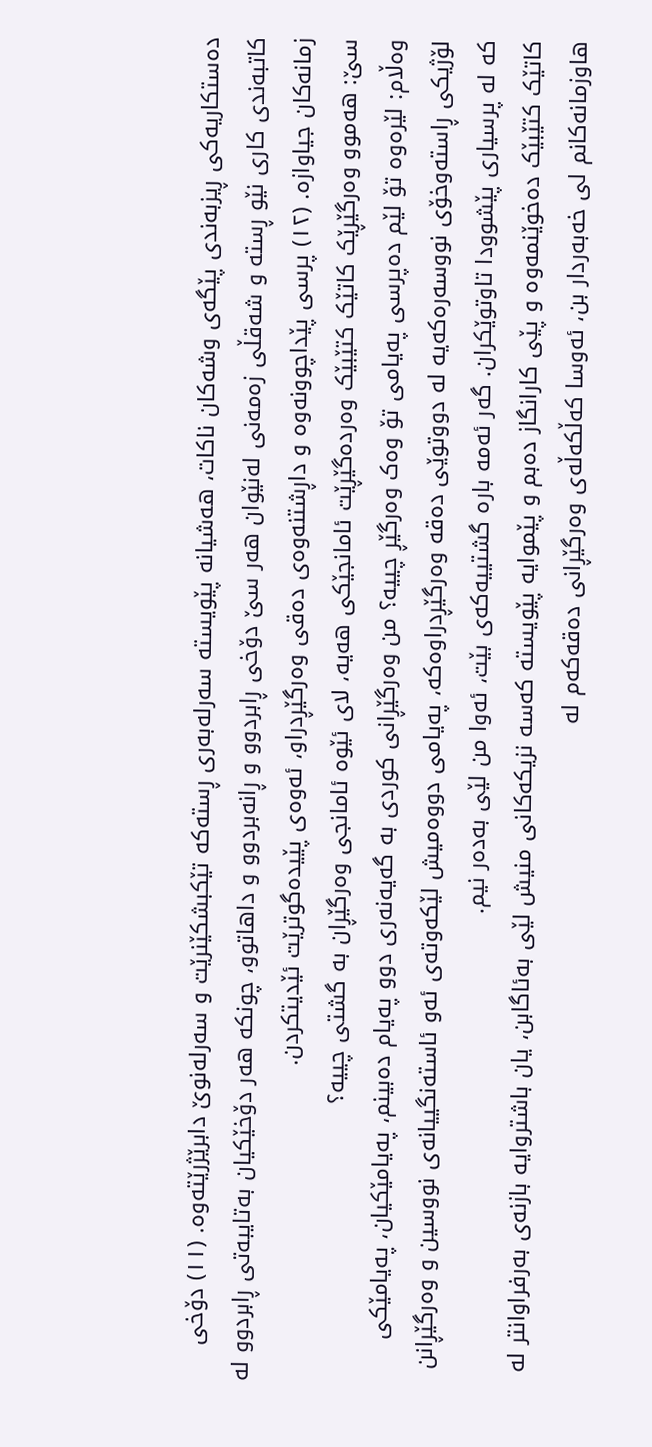دەستکاریەکی ڕیزبەندی پێگەی وشەکان ناکات، هەشیانە پێویستە سەرلەبەری ڕستەکە تێکبشکێنرێت و سەرلەنوێ دابرێژرێتەوە. (١١) دۆخی کاتبەندی کاری نێو ڕستە و شەقڵی زەمەنی لەنێوان هەر سێ دۆخی ڕابردوو و ڕانەبردوو و داهاتوو، چونکە هەر دۆخێکیان بەتایبەتی ڕابردوو لە زمانەکان جیاوازە. (١٢) پرسی پێداچوونەوە و داڕشتنەوەی دەقی وەرگێڕدراو، ئەوەی پێیدەگوترێت ئێدیتکردن.
سێ: هەموو وەرگێڕێک کاتێک کتێبێک وەردەگێڕێت ئامانجێکی هەیە، لای ئێوە ئامانجی وەرگێڕان بە گشتی چییە؟
وەڵام: لێرەوە تۆ لێم دەپرسی پەیامی تۆ وەک وەرگێڕ چییە؟ من وەرگێڕانی کوردی بە گەیەنەری دوو پەیام دەبینم، پەیامێکیان، پەیامێکی لۆژیکی ڕاستەوخۆی نووسەرەکەیە لە دووتوێی دەقە وەرگێڕدراوەکە، پەیامی دووەمیش لێکەوتەی ئەو ئاستەنگییانەی نووسین و وەرگێڕانن کە لە پرسیاری پێشوودا تاوتوێکران. گەر ئەمە بارە گشتییەکەی بێت، ئەوا من لێی بەدەر نیم.
کاتێک کتێبێک دەخوێنمەوە و پێی کارانگاز دەبم و پێموایە پێویستە کەسە نزیکەکانی منیش لێی بەئاگابن، یان باشتروایە بازنەی بەرفراوانتر لە هاوزمانەکانم لی خەبەردار بن، ئەوسا کەڵکەڵەی وەرگێڕانی دەقەکەم لە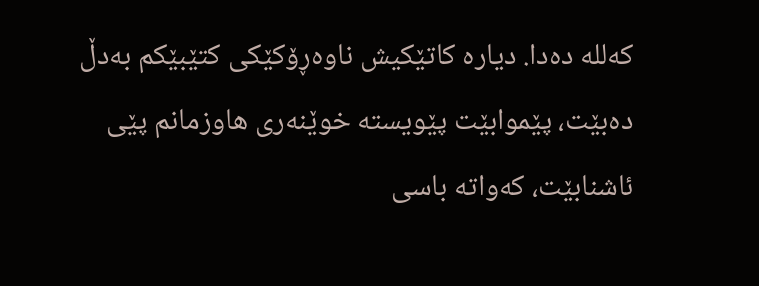کەللە دەدا. دیارە کاتێکیش ناوەڕۆکێکی کتێبێکم بەدڵ دەبێت، پێموابێت پێویستە خوێنەری هاوزمانم پێی ئاشنابێت، کەواتە باسی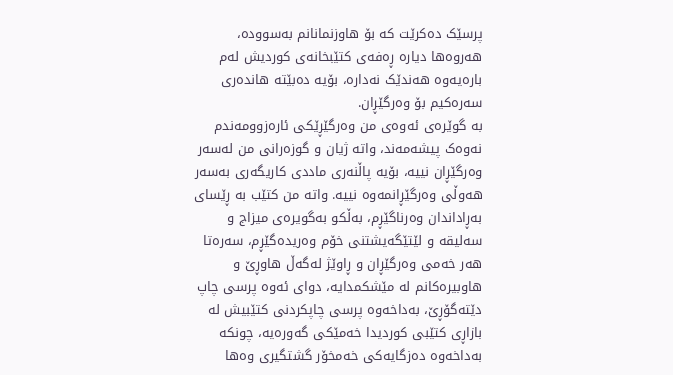پرسێک دەکرێت کە بۆ هاوزنمانانم بەسوودە، هەروەها دیارە ڕەفەی کتێبخانەی کوردیش لەم بارەیەوە هەندێک نەدارە، بۆیە دەبێتە هاندەری سەرەکیم بۆ وەرگێڕان.
بە گوێرەی ئەوەی من وەرگێڕێکی ئارەزوومەندم نەوەک پیشەمەند، واتە ژیان و گوزەرانی من لەسەر وەرگێڕان نییە، بۆیە پاڵنەری ماددی کاریگەری بەسەر هەوڵی وەرگێڕانمەوە نییە. واتە من کتێب بە ڕێسای بەڕاداندان وەرناگێڕم، بەڵکو بەگویرەی میزاج و سەلیقە و لێتێگەیشتنی خۆم وەریدەگێڕم، سەرەتا هەر خەمی وەرگێڕان و ڕاوێژ لەگەڵ هاوڕێ و هاوبیرەکانم لە مێشکمدایە، دوای ئەوە پرسی چاپ دێتەگۆڕێ، بەداخەوە پرسی چاپکردنی کتێبیش لە بازاڕی کتێبی کوردیدا خەمێکی گەورەیە، چونکە بەداخەوە دەزگایەکی خەمخۆر گشتگیری وەها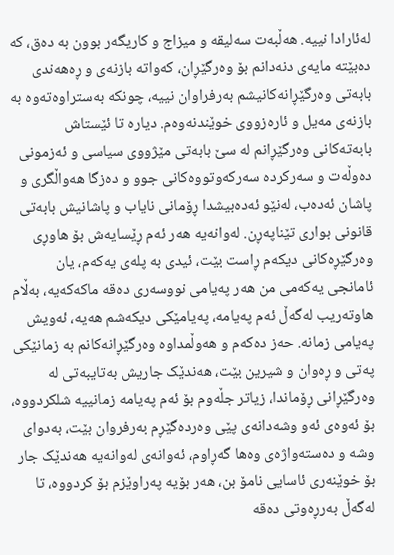لەئارادا نییە. هەڵبەت سەلیقە و میزاج و کاریگەر بوون بە دەق، کە دەبێتە مایەی دنەدانم بۆ وەرگێڕان، کەواتە بازنەی و ڕەهەندی بابەتی وەرگێڕانەکانیشم بەرفراوان نییە، چونکە بەستراوەتەوە بە بازنەی مەیل و ئارەزووی خوێندنەوەم. دیارە تا ئێستاش بابەتەکانی وەرگێڕانم لە سێ بابەتی مێژووی سیاسی و ئەزمونی دەوڵەت و سەرکردە سەرکەوتووەکانی جوو و دەزگا هەواڵگری و پاشان ئەدەب، لەنێو ئەدەبیشدا ڕۆمانی نایاب و پاشانیش بابەتی قانونی بواری تێناپەڕن. لەوانەیە هەر ئەم ڕێسایەش بۆ هاوڕی وەرگێڕەکانی دیکەم ڕاست بێت، ئیدی بە پلەی یەکەم، یان ئامانجی یەکەمی من هەر پەیامی نووسەری دەقە ماکەکەیە، بەڵام هاوتەریب لەگەڵ ئەم پەیامە، پەیامێکی دیکەشم هەیە، ئەویش پەیامی زمانە. حەز دەکەم و هەوڵمداوە وەرگێڕانەکانم بە زمانێکی پەتی و ڕەوان و شیرین بێت، هەندێک جاریش بەتایبەتی لە وەرگێڕانی ڕۆماندا، زیاتر جڵەوم بۆ ئەم پەیامە زمانییە شلکردووە، بۆ ئەوەی ئەو وشەدانەی پێی وەردەگێڕم بەرفروان بێت، بەدوای وشە و دەستەواژەی وەها گەڕاوم، ئەوانەی لەوانەیە هەندێک جار بۆ خوێنەری ئاسایی نامۆ بن، هەر بۆیە پەراوێزم بۆ کردووە، تا لەگەڵ بەرڕەوتی دەقە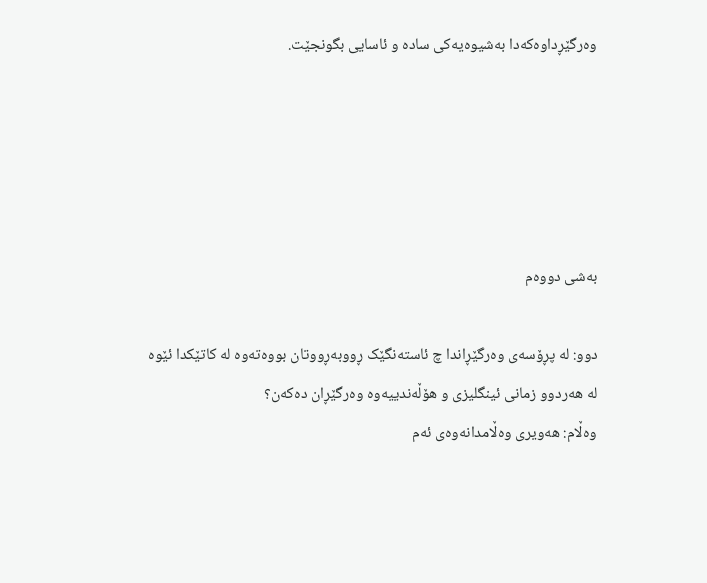وەرگێڕداوەکەدا بەشیوەیەکی سادە و ئاسایی بگونجێت.





بەشی دووەم

دوو: لە پڕۆسەی وەرگێڕاندا چ ئاستەنگێک ڕووبەڕووتان بووەتەوە لە کاتێکدا ئێوە لە هەردوو زمانی ئینگلیزی و هۆڵەندییەوە وەرگێڕان دەکەن؟
وەڵام: هەویری وەڵامدانەوەی ئەم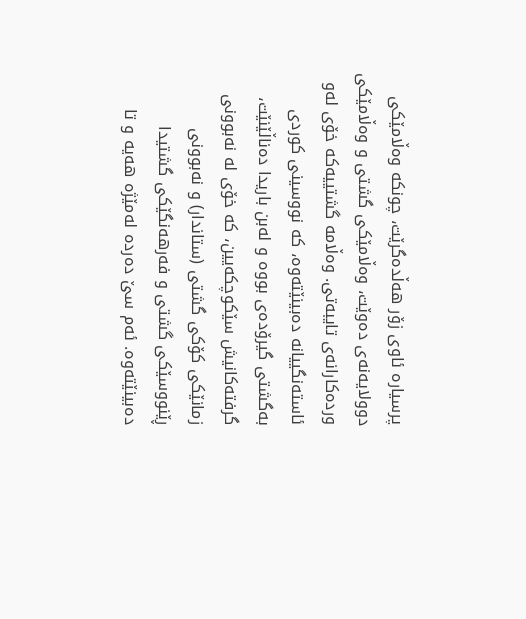پرسیارە ئاوی زۆر هەڵدەگرێت، چونکە وەڵامێکی دوولایەنەی دەوێت، وەڵامێکی گشتی و وەڵامێکی وردەکارانەی تایبەتی. وەڵامە گشتییەکە خۆی لەو ئاستەنگییانە دەبینێتەوە، کە نووسینی کوردی بەگشتی گیرۆدەی بووە و لەبن باریدا دەناڵێنێت، گرفتەکانیش سێکوچکەیین، کە خۆی لە نەبوونی زمانێکی کۆکی گشتی (ستاندار) و نەبوونی ڕێنووسێکی گشتی و فەرهەنگێکی گشتیدا دەبینێتەوە. ئەم سێ دەردە لەمێژە هەیە و تا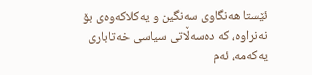ئێستا هەنگاوی سەنگین و یەکلاکەوەی بۆ نەنراوە، کە دەسەڵاتی سیاسی خەتاباری یەکەمە، ئەم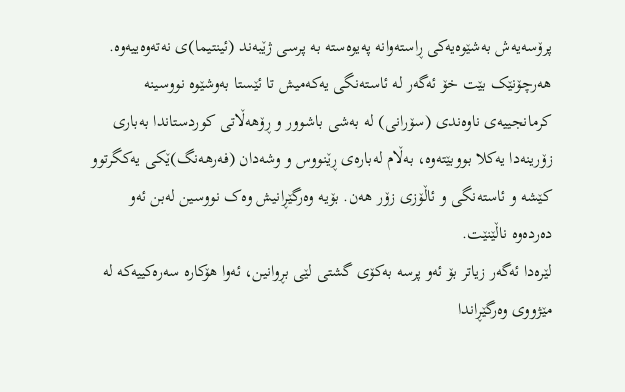پرۆسەیەش بەشێوەیەکی ڕاستەوانە پەیوەستە بە پرسی ژێبەند (ئینتیما)ی نەتەوەییەوە. هەرچۆنێک بێت خۆ ئەگەر لە ئاستەنگی یەکەمیش تا ئێستا بەوشێوە نووسینە کرمانجییەی ناوەندی (سۆرانی) لە بەشی باشوور و ڕۆهەڵاتی کوردستاندا بەباری زۆرینەدا یەکلا بووبێتەوە، بەڵام لەبارەی ڕێنووس و وشەدان (فەرهەنگ)ێکی یەکگرتوو کێشە و ئاستەنگی و ئاڵۆزی زۆر هەن. بۆیە وەرگێڕانیش وەک نووسین لەبن ئەو دەردەوە ناڵێنێت.
لێرەدا ئەگەر زیاتر بۆ ئەو پرسە بەکۆی گشتی لێی بڕوانین، ئەوا هۆکارە سەرەکییەکە لە مێژووی وەرگێڕاندا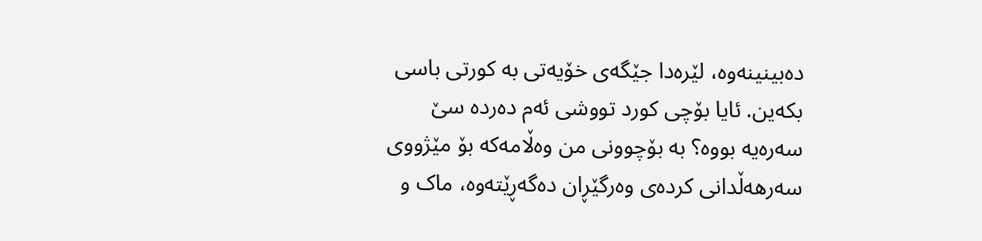دەبینینەوە، لێرەدا جێگەی خۆیەتی بە کورتی باسی بکەین. ئایا بۆچی کورد تووشی ئەم دەردە سێ سەرەیە بووە؟ بە بۆچوونی من وەڵامەکە بۆ مێژووی سەرهەڵدانی کردەی وەرگێڕان دەگەڕێتەوە، ماک و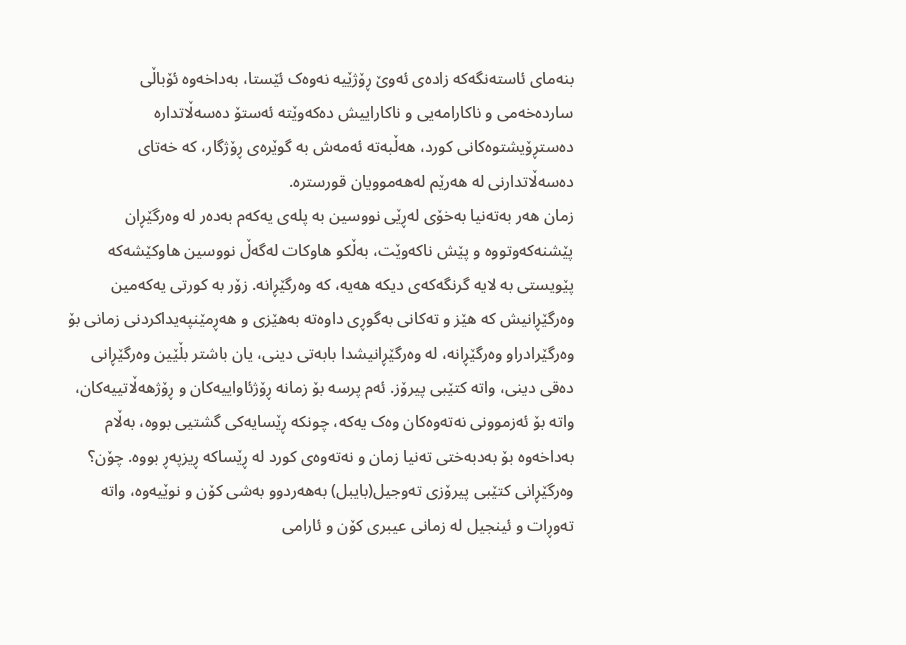بنەمای ئاستەنگەکە زادەی ئەوێ ڕۆژێیە نەوەک ئێستا، بەداخەوە ئۆباڵی ساردەخەمی و ناکارامەیی و ناکاراییش دەکەوێتە ئەستۆ دەسەڵاتدارە دەستڕۆیشتوەکانی کورد، هەڵبەتە ئەمەش بە گوێرەی ڕۆژگار، کە خەتای دەسەڵاتدارنی لە هەرێم لەهەموویان قورسترە.
زمان هەر بەتەنیا بەخۆی لەڕێی نووسین بە پلەی یەکەم بەدەر لە وەرگێڕان پێشنەکەوتووە و پێش ناکەوێت، بەڵکو هاوکات لەگەڵ نووسین هاوکێشەکە پێویستی بە لایە گرنگەکەی دیکە هەیە، کە وەرگێڕانە. زۆر بە کورتی یەکەمین وەرگێڕانیش کە هێز و تەکانی بەگوڕی داوەتە بەهێزی و هەڕمێنپەیداکردنی زمانی بۆ وەرگێرادراو وەرگێڕانە، لە وەرگێڕانیشدا بابەتی دینی، یان باشتر بڵێین وەرگێڕانی دەقی دینی، واتە کتێبی پیرۆز. ئەم پرسە بۆ زمانە ڕۆژئاواییەکان و ڕۆژهەڵاتییەکان، واتە بۆ ئەزموونی نەتەوەکان وەک یەکە، چونکە ڕێسایەکی گشتیی بووە، بەڵام بەداخەوە بۆ بەدبەختی تەنیا زمان و نەتەوەی کورد لە ڕێساکە ڕیزپەڕ بووە. چۆن؟
وەرگێڕانی کتێبی پیرۆزی تەوجیل(بایبل) بەهەردوو بەشی کۆن و نوێیەوە، واتە تەوڕات و ئینجیل لە زمانی عیبری کۆن و ئارامی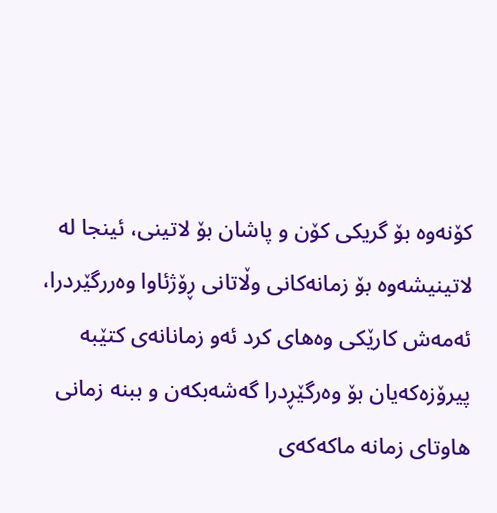کۆنەوە بۆ گریکی کۆن و پاشان بۆ لاتینی، ئینجا لە لاتینیشەوە بۆ زمانەکانی وڵاتانی ڕۆژئاوا وەررگێردرا، ئەمەش کارێکی وەهای کرد ئەو زمانانەی کتێبە پیرۆزەکەیان بۆ وەرگێڕدرا گەشەبکەن و ببنە زمانی هاوتای زمانە ماکەکەی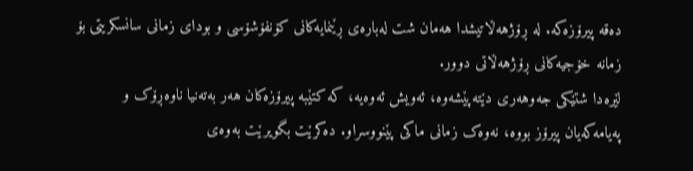دەقە پیرۆزەکە. لە ڕۆژهەڵاتیشدا هەمان شت لەبارەی ڕێنمایەکانی کۆنفۆشۆسی و بودای زمانی سانسکریتی بۆ زمانە خۆجیەکانی ڕۆژهەڵاتی دوور.
لێرەدا شتێکی جەوهەری دێتەپێشەوە، ئەویش ئەوەیە، کە کتێبە پیرۆزەکان هەر بەتەنیا ناوەڕۆک و پەیامەکەیان پیرۆز بووە، نەوەک زمانی ماکی پێنووسراو. دەکرێت بگویرێت بەوەی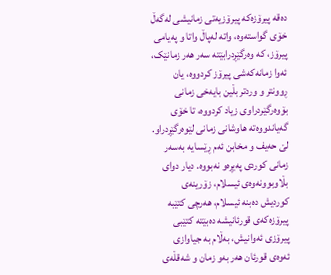دەقە پیرۆزەکە پیرۆزیەتی زمانیشی لەگەڵ خۆی گواستەوە، واتە لەپاڵ واتا و پەیامی پیرۆز، کە وەرگێڕدرابێتە سەر هەر زمانێک، ئەوا زمانەکەشی پیرۆز کردووە، یان ڕوونتر و وردتر بڵین بایەخی زمانی بۆوەرگێردراوی زیاد کردووە، تا خۆی گەیاندووەتە هاوشانی زمانی لێوەرگێڕدراو. لێ حەیف و مخابن ئەم ڕێسایە بەسەر زمانی کوردی پەیڕەو نەبووە. دیار دوای بڵاوبوونەوەی ئیسلام، زۆرینەی کوردیش دەبنە ئیسلام، هەرچی کتێبە پیرۆزەکەی قورئانیشە دەبێتە کتێبی پیرۆزی ئەوانیش، بەڵام بە جیاوازی ئەوەی قورئان هەر بەو زمان و شەقڵەی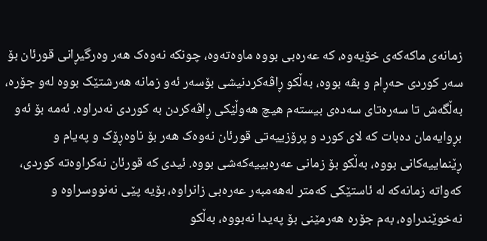زمانەی ماکەکەی خۆیەوە، کە عەرەبی بووە ماوەتەوە، چونکە نەوەک هەر وەرگیڕانی قورئان بۆ سەر کوردی حەڕام و بڤە بووە، بەڵکو ڕاڤەکردنیشی بۆسەر ئەو زمانە هەرشتێک بووە لەو جۆرە، بەڵگەش تا سەرەتای سەدەی بیستەم هیچ هەوڵێکی ڕاڤەکردن بە کوردی نەدراوە. ئەمە بۆ ئەو بڕوایەمان دەبات کە لای کورد و پرۆزییەتی قورئان نەوەک هەر بۆ ناوەڕۆک و پەیام و ڕێنماییەکانی بووە، بەڵکو بۆ زمانی عەرەبییەکەشی بووە. ئیدی کە قورئان نەکراوەتە کوردی، کەواتە زمانەکە لە ئاستێکی کەمتر لەهەمبەر عەرەبی زانراوە، بۆیە پێی نەنووسراوە و نەخوێندراوە، بەم جۆرە هەرمێنی بۆ پەیدا نەبووە، بەڵکو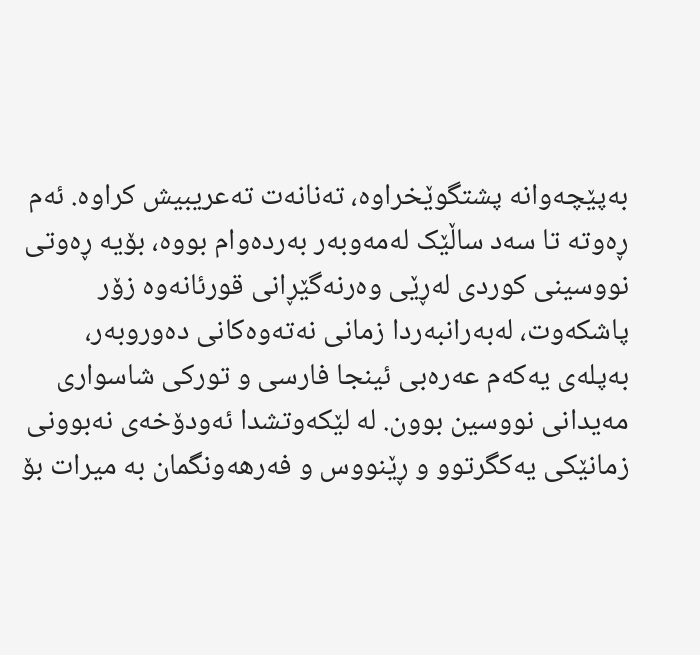بەپێچەوانە پشتگوێخراوە، تەنانەت تەعریبیش کراوە. ئەم ڕەوتە تا سەد ساڵێک لەمەوبەر بەردەوام بووە، بۆیە ڕەوتی نووسینی کوردی لەڕێی وەرنەگێڕانی قورئانەوە زۆر پاشکەوت، لەبەرانبەردا زمانی نەتەوەکانی دەوروبەر، بەپلەی یەکەم عەرەبی ئینجا فارسی و تورکی شاسواری مەیدانی نووسین بوون. لە لێکەوتشدا ئەودۆخەی نەبوونی زمانێکی یەکگرتوو و ڕێنووس و فەرهەونگمان بە میرات بۆ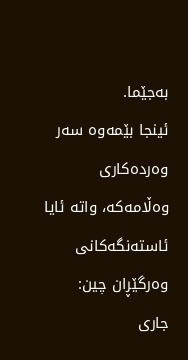بەجێما.
ئینجا بێمەوە سەر وەردەکاری وەڵامەکە، واتە ئایا ئاستەنگەکانی وەرگێڕان چین:
جاری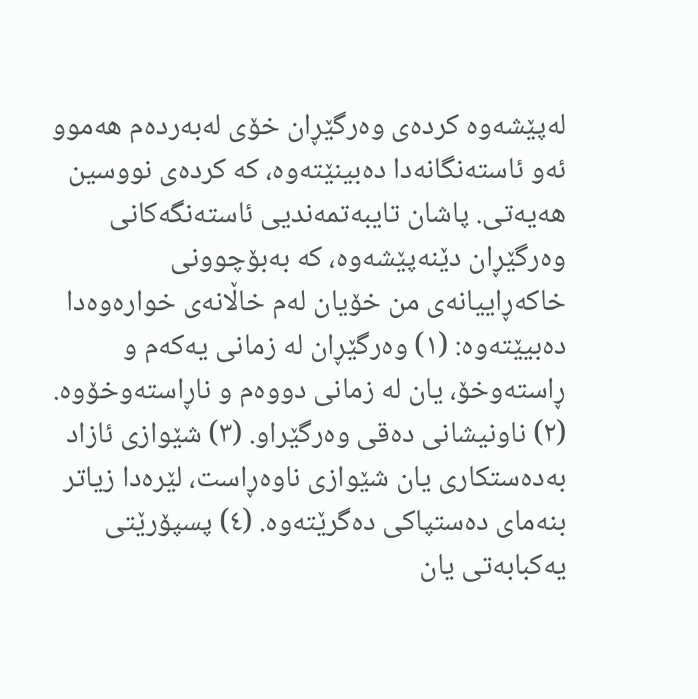لەپێشەوە کردەی وەرگێڕان خۆی لەبەردەم هەموو ئەو ئاستەنگانەدا دەبینێتەوە، کە کردەی نووسین هەیەتی. پاشان تایبەتمەندیی ئاستەنگەکانی وەرگێڕان دێنەپێشەوە، کە بەبۆچوونی خاکەڕاییانەی من خۆیان لەم خاڵانەی خوارەوەدا دەبیێتەوە: (١) وەرگێڕان لە زمانی یەکەم و ڕاستەوخۆ، یان لە زمانی دووەم و ناڕاستەوخۆوە. (٢) ناونیشانی دەقی وەرگێراو. (٣) شێوازی ئازاد بەدەستکاری یان شێوازی ناوەڕاست، لێرەدا زیاتر بنەمای دەستپاکی دەگرێتەوە. (٤) پسپۆرێتی یەکبابەتی یان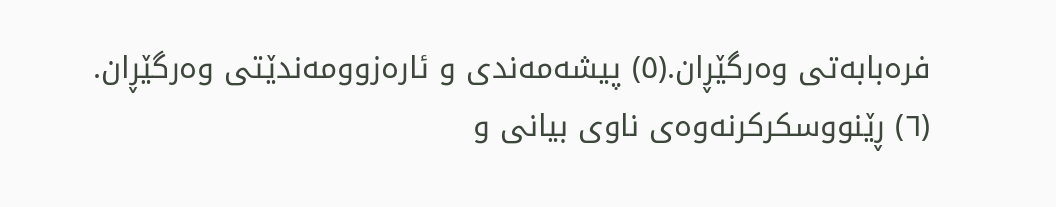فرەبابەتی وەرگێڕان.(٥) پیشەمەندی و ئارەزوومەندێتی وەرگێڕان. (٦) ڕێنووسکرکرنەوەی ناوی بیانی و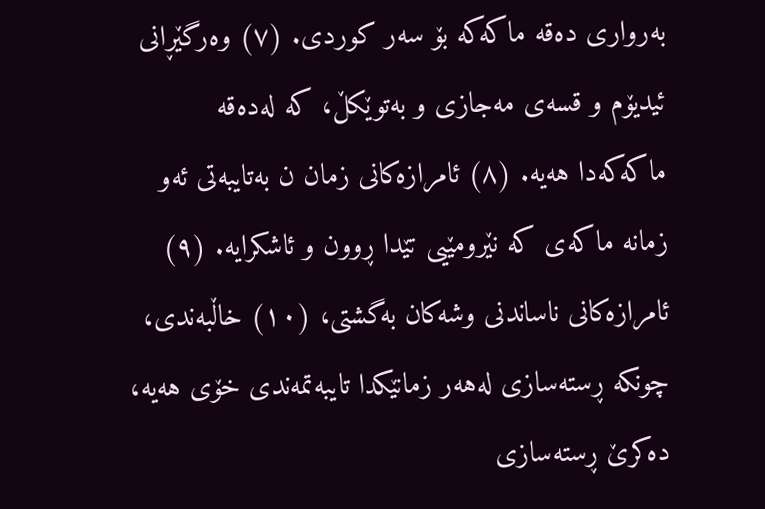بەرواری دەقە ماکەکە بۆ سەر کوردی. (٧) وەرگێڕانی ئیدیۆم و قسەی مەجازی و بەتوێکڵ، کە لەدەقە ماکەکەدا هەیە. (٨) ئامرازەکانی زمان ن بەتایبەتی ئەو زمانە ماکەی کە نێرومێیی تێدا ڕوون و ئاشکرایە. (٩) ئامرازەکانی ناساندنی وشەکان بەگشتی، (١٠) خاڵبەندی، چونکە ڕستەسازی لەهەر زمانێکدا تایبەتمەندی خۆی هەیە، دەکرێ ڕستەسازی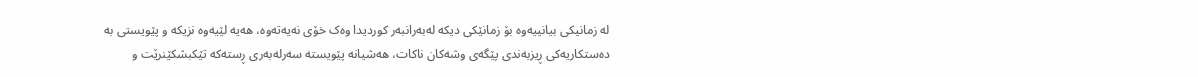لە زمانیکی بیانییەوە بۆ زمانێکی دیکە لەبەرانبەر کوردیدا وەک خۆی نەیەتەوە، هەیە لێیەوە نزیکە و پێویستی بە دەستکاریەکی ڕیزبەندی پێگەی وشەکان ناکات، هەشیانە پێویستە سەرلەبەری ڕستەکە تێکبشکێنرێت و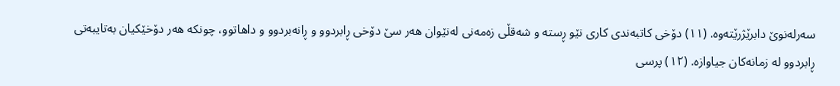سەرلەنوێ دابرێژرێتەوە. (١١) دۆخی کاتبەندی کاری نێو ڕستە و شەقڵی زەمەنی لەنێوان هەر سێ دۆخی ڕابردوو و ڕانەبردوو و داهاتوو، چونکە هەر دۆخێکیان بەتایبەتی ڕابردوو لە زمانەکان جیاوازە. (١٢) پرسی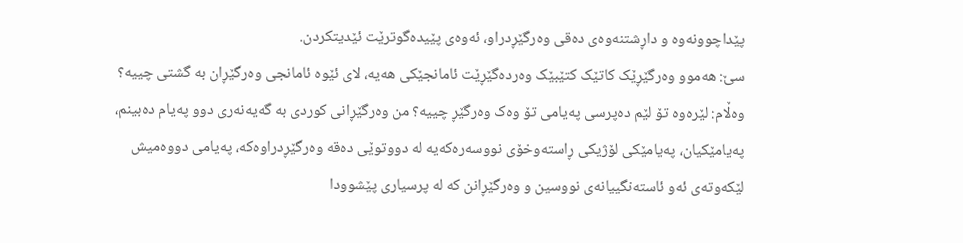پێداچوونەوە و داڕشتنەوەی دەقی وەرگێڕدراو، ئەوەی پێیدەگوترێت ئێدیتکردن.
سێ: هەموو وەرگێڕێک کاتێک کتێبێک وەردەگێڕێت ئامانجێکی هەیە، لای ئێوە ئامانجی وەرگێڕان بە گشتی چییە؟
وەڵام: لێرەوە تۆ لێم دەپرسی پەیامی تۆ وەک وەرگێڕ چییە؟ من وەرگێڕانی کوردی بە گەیەنەری دوو پەیام دەبینم، پەیامێکیان، پەیامێکی لۆژیکی ڕاستەوخۆی نووسەرەکەیە لە دووتوێی دەقە وەرگێڕدراوەکە، پەیامی دووەمیش لێکەوتەی ئەو ئاستەنگییانەی نووسین و وەرگێڕانن کە لە پرسیاری پێشوودا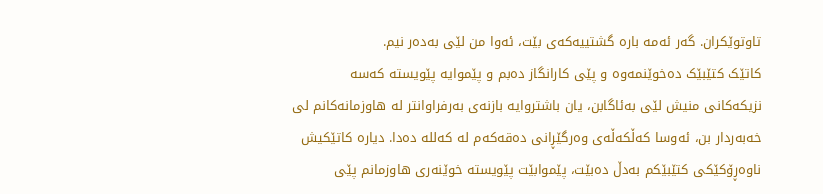تاوتوێکران. گەر ئەمە بارە گشتییەکەی بێت، ئەوا من لێی بەدەر نیم.
کاتێک کتێبێک دەخوێنمەوە و پێی کارانگاز دەبم و پێموایە پێویستە کەسە نزیکەکانی منیش لێی بەئاگابن، یان باشتروایە بازنەی بەرفراوانتر لە هاوزمانەکانم لی خەبەردار بن، ئەوسا کەڵکەڵەی وەرگێڕانی دەقەکەم لە کەللە دەدا. دیارە کاتێکیش ناوەڕۆکێکی کتێبێکم بەدڵ دەبێت، پێموابێت پێویستە خوێنەری هاوزمانم پێی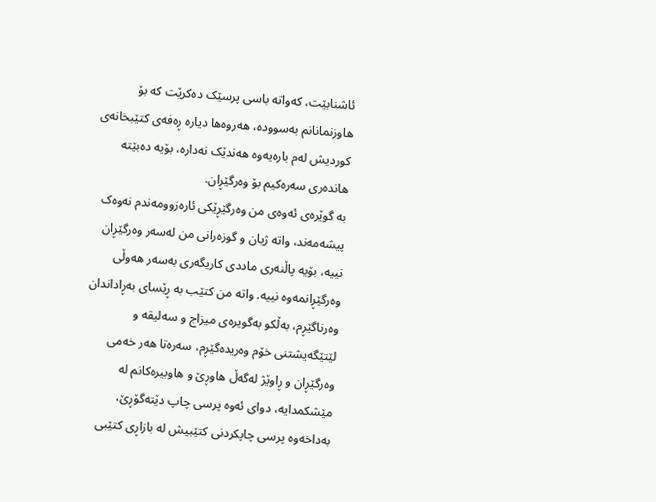ئاشنابێت، کەواتە باسی پرسێک دەکرێت کە بۆ هاوزنمانانم بەسوودە، هەروەها دیارە ڕەفەی کتێبخانەی کوردیش لەم بارەیەوە هەندێک نەدارە، بۆیە دەبێتە هاندەری سەرەکیم بۆ وەرگێڕان.
بە گوێرەی ئەوەی من وەرگێڕێکی ئارەزوومەندم نەوەک پیشەمەند، واتە ژیان و گوزەرانی من لەسەر وەرگێڕان نییە، بۆیە پاڵنەری ماددی کاریگەری بەسەر هەوڵی وەرگێڕانمەوە نییە. واتە من کتێب بە ڕێسای بەڕاداندان وەرناگێڕم، بەڵکو بەگویرەی میزاج و سەلیقە و لێتێگەیشتنی خۆم وەریدەگێڕم، سەرەتا هەر خەمی وەرگێڕان و ڕاوێژ لەگەڵ هاوڕێ و هاوبیرەکانم لە مێشکمدایە، دوای ئەوە پرسی چاپ دێتەگۆڕێ، بەداخەوە پرسی چاپکردنی کتێبیش لە بازاڕی کتێبی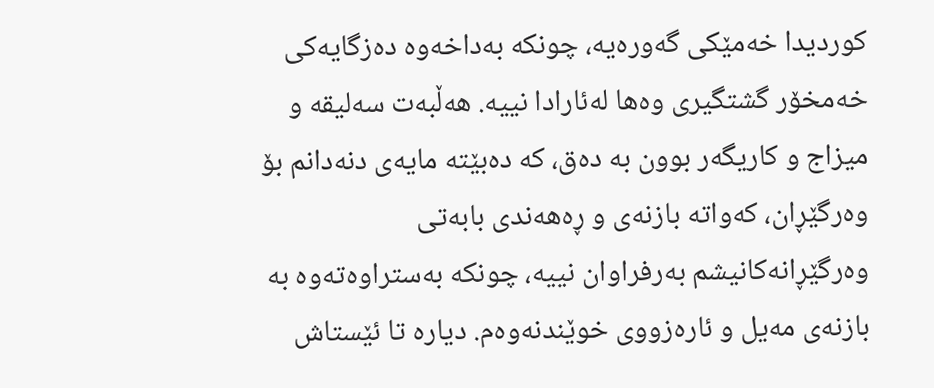کوردیدا خەمێکی گەورەیە، چونکە بەداخەوە دەزگایەکی خەمخۆر گشتگیری وەها لەئارادا نییە. هەڵبەت سەلیقە و میزاج و کاریگەر بوون بە دەق، کە دەبێتە مایەی دنەدانم بۆ وەرگێڕان، کەواتە بازنەی و ڕەهەندی بابەتی وەرگێڕانەکانیشم بەرفراوان نییە، چونکە بەستراوەتەوە بە بازنەی مەیل و ئارەزووی خوێندنەوەم. دیارە تا ئێستاش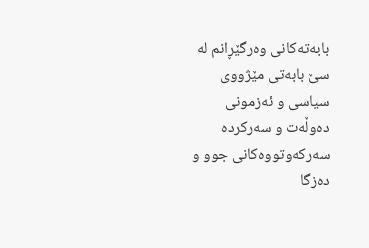بابەتەکانی وەرگێڕانم لە سێ بابەتی مێژووی سیاسی و ئەزمونی دەوڵەت و سەرکردە سەرکەوتووەکانی جوو و دەزگا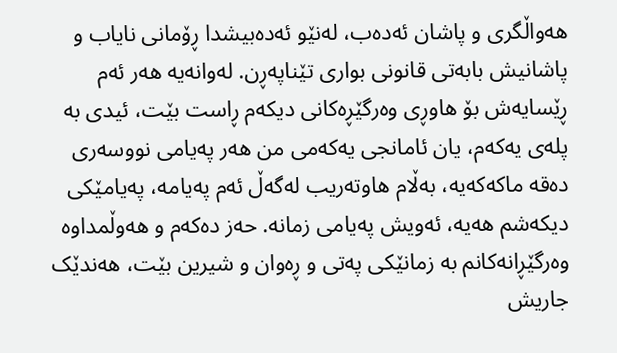هەواڵگری و پاشان ئەدەب، لەنێو ئەدەبیشدا ڕۆمانی نایاب و پاشانیش بابەتی قانونی بواری تێناپەڕن. لەوانەیە هەر ئەم ڕێسایەش بۆ هاوڕی وەرگێڕەکانی دیکەم ڕاست بێت، ئیدی بە پلەی یەکەم، یان ئامانجی یەکەمی من هەر پەیامی نووسەری دەقە ماکەکەیە، بەڵام هاوتەریب لەگەڵ ئەم پەیامە، پەیامێکی دیکەشم هەیە، ئەویش پەیامی زمانە. حەز دەکەم و هەوڵمداوە وەرگێڕانەکانم بە زمانێکی پەتی و ڕەوان و شیرین بێت، هەندێک جاریش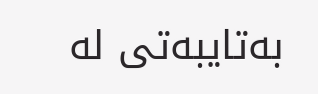بەتایبەتی لە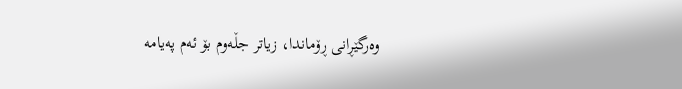وەرگێڕانی ڕۆماندا، زیاتر جڵەوم بۆ ئەم پەیامە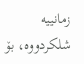زمانییە شلکردووە، بۆ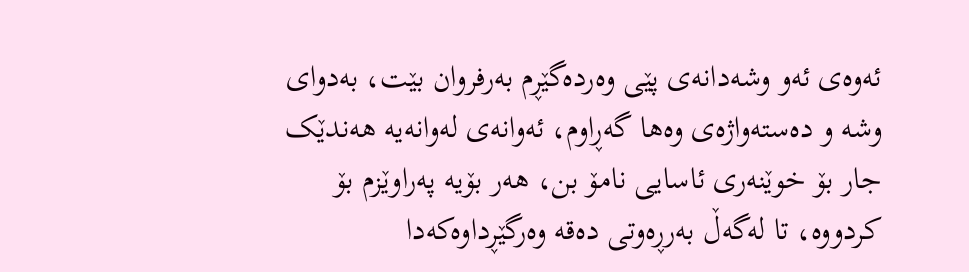ئەوەی ئەو وشەدانەی پێی وەردەگێڕم بەرفروان بێت، بەدوای وشە و دەستەواژەی وەها گەڕاوم، ئەوانەی لەوانەیە هەندێک جار بۆ خوێنەری ئاسایی نامۆ بن، هەر بۆیە پەراوێزم بۆ کردووە، تا لەگەڵ بەرڕەوتی دەقە وەرگێڕداوەکەدا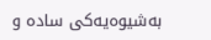بەشیوەیەکی سادە و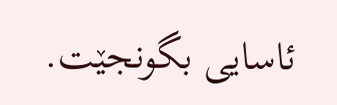ئاسایی بگونجێت.